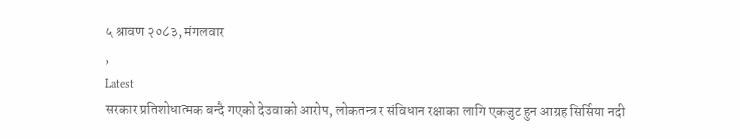५ श्रावण २०८३, मंगलवार
,
Latest
सरकार प्रतिशोधात्मक बन्दै गएको देउवाको आरोप, लोकतन्त्र र संविधान रक्षाका लागि एकजुट हुन आग्रह सिर्सिया नदी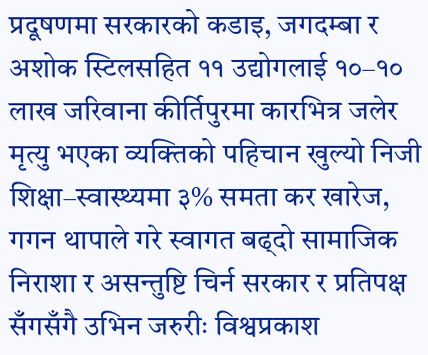प्रदूषणमा सरकारको कडाइ, जगदम्बा र अशोक स्टिलसहित ११ उद्योगलाई १०–१० लाख जरिवाना कीर्तिपुरमा कारभित्र जलेर मृत्यु भएका व्यक्तिको पहिचान खुल्यो निजी शिक्षा–स्वास्थ्यमा ३% समता कर खारेज, गगन थापाले गरे स्वागत बढ्दो सामाजिक निराशा र असन्तुष्टि चिर्न सरकार र प्रतिपक्ष सँगसँगै उभिन जरुरीः विश्वप्रकाश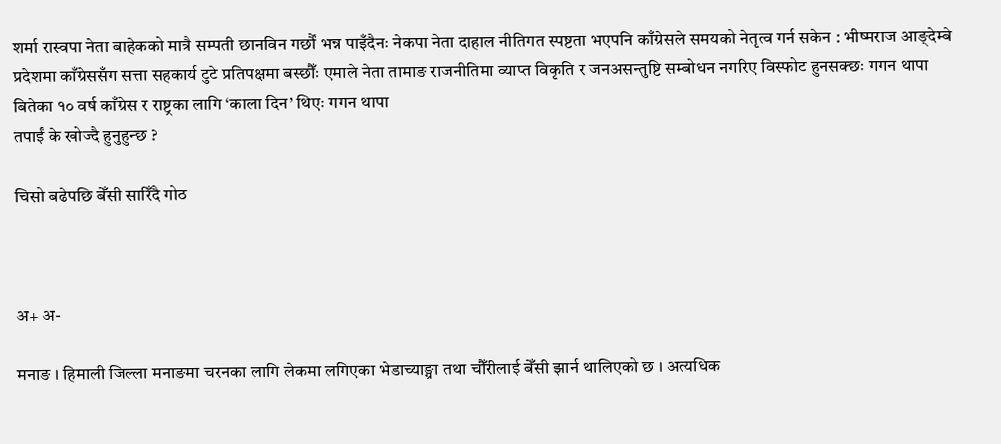शर्मा रास्वपा नेता बाहेकको मात्रै सम्पती छानविन गर्छौं भन्न पाइँदैनः नेकपा नेता दाहाल नीतिगत स्पष्टता भएपनि काँग्रेसले समयको नेतृत्व गर्न सकेन : भीष्मराज आङ्देम्बे प्रदेशमा काँग्रेससँग सत्ता सहकार्य टुटे प्रतिपक्षमा बस्छौँः एमाले नेता तामाङ राजनीतिमा व्याप्त विकृति र जनअसन्तुष्टि सम्बोधन नगरिए विस्फोट हुनसक्छः गगन थापा बितेका १० वर्ष काँग्रेस र राष्ट्रका लागि ‘काला दिन’ थिएः गगन थापा
तपाईं के खोज्दै हुनुहुन्छ ?

चिसो बढेपछि बेँसी सारिँदै गोठ



अ+ अ-

मनाङ । हिमाली जिल्ला मनाङमा चरनका लागि लेकमा लगिएका भेडाच्याङ्ग्रा तथा चौँरीलाई बेँसी झार्न थालिएको छ । अत्यधिक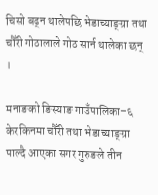चिसो बढ्न थालेपछि भेडाच्याङ्ग्रा तथा चौँरी गोठालाले गोठ सार्न थालेका छन् ।

मनाङको ङिस्याङ गाउँपालिका–६ केरकिनमा चौँरी तथा भेडाच्याङ्ग्रा पाल्दै आएका सगर गुरुङले तीन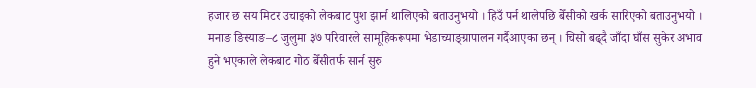हजार छ सय मिटर उचाइको लेकबाट पुश झार्न थालिएको बताउनुभयो । हिउँ पर्न थालेपछि बेँसीको खर्क सारिएको बताउनुभयो । मनाङ ङिस्याङ–८ जुलुमा ३७ परिवारले सामूहिकरूपमा भेडाच्याङ्ग्रापालन गर्दैआएका छन् । चिसो बढ्दै जाँदा घाँस सुकेर अभाव हुने भएकाले लेकबाट गोठ बेँसीतर्फ सार्न सुरु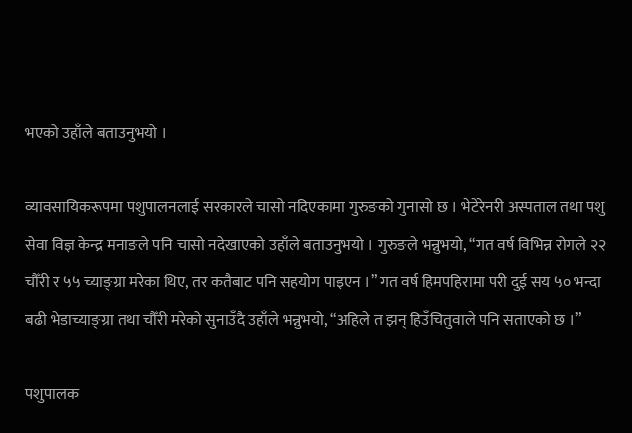भएको उहाँले बताउनुभयो ।

व्यावसायिकरूपमा पशुपालनलाई सरकारले चासो नदिएकामा गुरुङको गुनासो छ । भेटेरेनरी अस्पताल तथा पशु सेवा विज्ञ केन्द्र मनाङले पनि चासो नदेखाएको उहाँले बताउनुभयो । गुरुङले भन्नुभयो, “गत वर्ष विभिन्न रोगले २२ चौँरी र ५५ च्याङ्ग्रा मरेका थिए, तर कतैबाट पनि सहयोग पाइएन ।” गत वर्ष हिमपहिरामा परी दुई सय ५० भन्दा बढी भेडाच्याङ्ग्रा तथा चौँरी मरेको सुनाउँदै उहाँले भन्नुभयो, “अहिले त झन् हिउँचितुवाले पनि सताएको छ ।”

पशुपालक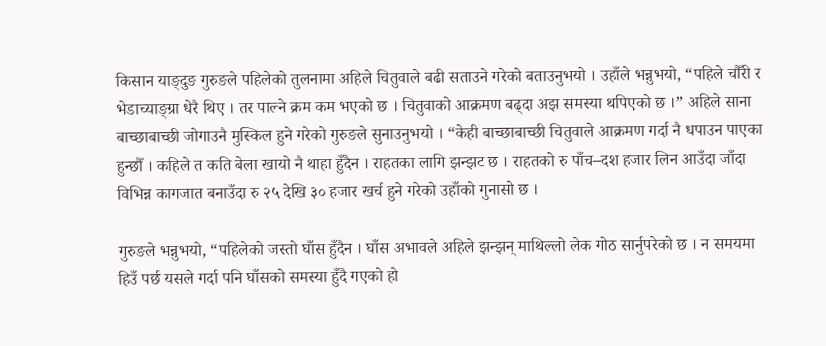किसान याङ्दुङ गुरुङले पहिलेको तुलनामा अहिले चितुवाले बढी सताउने गरेको बताउनुभयो । उहाँले भन्नुभयो, “पहिले चौँरी र भेडाच्याङ्ग्रा धेरै थिए । तर पाल्ने क्रम कम भएको छ । चितुवाको आक्रमण बढ्दा अझ समस्या थपिएको छ ।” अहिले साना बाच्छाबाच्छी जोगाउनै मुस्किल हुने गरेको गुरुङले सुनाउनुभयो । “केही बाच्छाबाच्छी चितुवाले आक्रमण गर्दा नै धपाउन पाएका हुन्छौँ । कहिले त कति बेला खायो नै थाहा हुँदैन । राहतका लागि झन्झट छ । राहतको रु पाँच–दश हजार लिन आउँदा जाँदा विभिन्न कागजात बनाउँदा रु २५ देखि ३० हजार खर्च हुने गरेको उहाँको गुनासो छ ।

गुरुङले भन्नुभयो, “पहिलेको जस्तो घाँस हुँदैन । घाँस अभावले अहिले झन्झन् माथिल्लो लेक गोठ सार्नुपरेको छ । न समयमा हिउँ पर्छ यसले गर्दा पनि घाँसको समस्या हुँदै गएको हो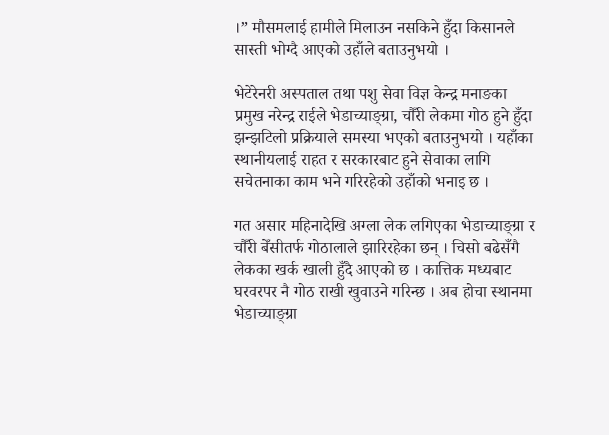।” मौसमलाई हामीले मिलाउन नसकिने हुँदा किसानले सास्ती भोग्दै आएको उहाँले बताउनुभयो ।

भेटेरेनरी अस्पताल तथा पशु सेवा विज्ञ केन्द्र मनाङका प्रमुख नरेन्द्र राईले भेडाच्याङ्ग्रा, चौँरी लेकमा गोठ हुने हुँदा झन्झटिलो प्रक्रियाले समस्या भएको बताउनुभयो । यहाँका स्थानीयलाई राहत र सरकारबाट हुने सेवाका लागि सचेतनाका काम भने गरिरहेको उहाँको भनाइ छ ।

गत असार महिनादेखि अग्ला लेक लगिएका भेडाच्याङ्ग्रा र चौँरी बेँसीतर्फ गोठालाले झारिरहेका छन् । चिसो बढेसँगै लेकका खर्क खाली हुँदै आएको छ । कात्तिक मध्यबाट घरवरपर नै गोठ राखी खुवाउने गरिन्छ । अब होचा स्थानमा भेडाच्याङ्ग्रा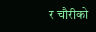र चौरीको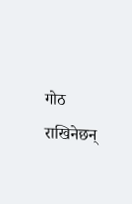गोठ राखिनेछन्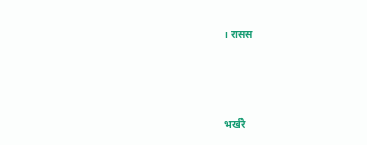। रासस




भर्खरै